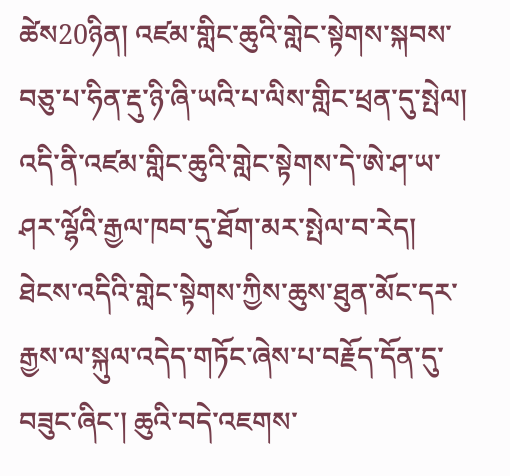ཚེས20ཉིན། འཛམ་གླིང་ཆུའི་གླེང་སྟེགས་སྐབས་བཅུ་པ་ཧིན་རྡུ་ཉི་ཞི་ཡའི་པ་ལིས་གླིང་ཕྲན་དུ་སྤེལ། འདི་ནི་འཛམ་གླིང་ཆུའི་གླེང་སྟེགས་དེ་ཨེ་ཤ་ཡ་ཤར་ལྷོའི་རྒྱལ་ཁབ་དུ་ཐོག་མར་སྤེལ་བ་རེད།
ཐེངས་འདིའི་གླེང་སྟེགས་ཀྱིས་ཆུས་ཐུན་མོང་དར་རྒྱས་ལ་སྐུལ་འདེད་གཏོང་ཞེས་པ་བརྗོད་དོན་དུ་བཟུང་ཞིང་། ཆུའི་བདེ་འཇགས་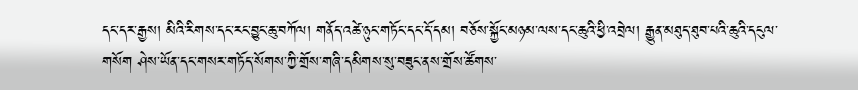དང་དར་རྒྱས། མིའི་རིགས་དང་རང་བྱུང་ཆུ་བཀོལ། གནོད་འཚེ་ཉུང་གཏོང་དང་དོ་དམ། བཅོས་སྐྱོང་མཉམ་ལས་དང་ཆུའི་ཕྱི་འབྲེལ། རྒྱུན་མཐུད་ཐུབ་པའི་ཆུའི་དངུལ་གསོག ཤེས་ཡོན་དང་གསར་གཏོད་སོགས་ཀྱི་གྲོས་གཞི་དམིགས་སུ་བཟུང་ནས་གྲོས་ཚོགས་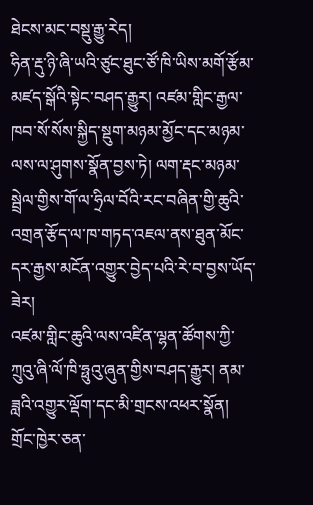ཐེངས་མང་བསྡུ་རྒྱུ་རེད།
ཧིན་རྡུ་ཉི་ཞི་ཡའི་ཙུང་ཐུང་ཙོ་ཁི་ཡིས་མགོ་རྩོམ་མཛད་སྒོའི་སྟེང་བཤད་རྒྱུར། འཛམ་གླིང་རྒྱལ་ཁབ་སོ་སོས་སྐྱིད་སྡུག་མཉམ་མྱོང་དང་མཉམ་ལས་ལ་ཤུགས་སྣོན་བྱས་ཏེ། ལག་རྡང་མཉམ་སྦྲེལ་གྱིས་གོ་ལ་ཧྲིལ་བོའི་རང་བཞིན་གྱི་ཆུའི་འགྲན་རྩོད་ལ་ཁ་གཏད་འཇལ་ནས་ཐུན་མོང་དར་རྒྱས་མངོན་འགྱུར་བྱེད་པའི་རེ་བ་བྱས་ཡོད་ཟེར།
འཛམ་གླིང་ཆུའི་ལས་འཛིན་ལྷན་ཚོགས་ཀྱི་ཀྲུའུ་ཞི་ལོ་ཁི་ཧྥུའུ་ཞུན་གྱིས་བཤད་རྒྱུར། ནམ་ཟླའི་འགྱུར་ལྡོག་དང་མི་གྲངས་འཕར་སྣོན། གྲོང་ཁྱེར་ཅན་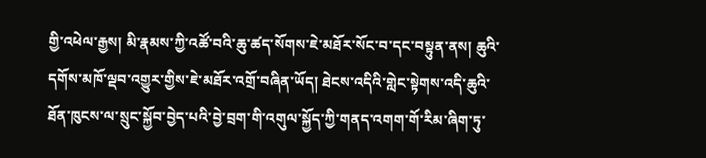གྱི་འཕེལ་རྒྱས། མི་རྣམས་ཀྱི་འཚོ་བའི་ཆུ་ཚད་སོགས་ཇེ་མཐོར་སོང་བ་དང་བསྟུན་ནས། ཆུའི་དགོས་མཁོ་ལྡབ་འགྱུར་གྱིས་ཇེ་མཐོར་འགྲོ་བཞིན་ཡོད། ཐེངས་འདིའི་གླེང་སྟེགས་འདི་ཆུའི་ཐོན་ཁུངས་ལ་སྲུང་སྐྱོབ་བྱེད་པའི་བྱེ་བྲག་གི་འགུལ་སྐྱོད་ཀྱི་གནད་འགག་གོ་རིམ་ཞིག་ཏུ་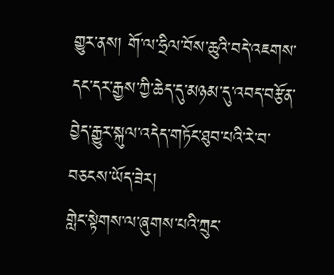གྱུར་ནས། གོ་ལ་ཧྲིལ་བོས་ཆུའི་བདེ་འཇགས་དང་དར་རྒྱས་ཀྱི་ཆེད་དུ་མཉམ་དུ་འབད་བརྩོན་བྱེད་རྒྱུར་སྐུལ་འདེད་གཏོང་ཐུབ་པའི་རེ་བ་བཅངས་ཡོད་ཟེར།
གླེང་སྟེགས་ལ་ཞུགས་པའི་ཀྲུང་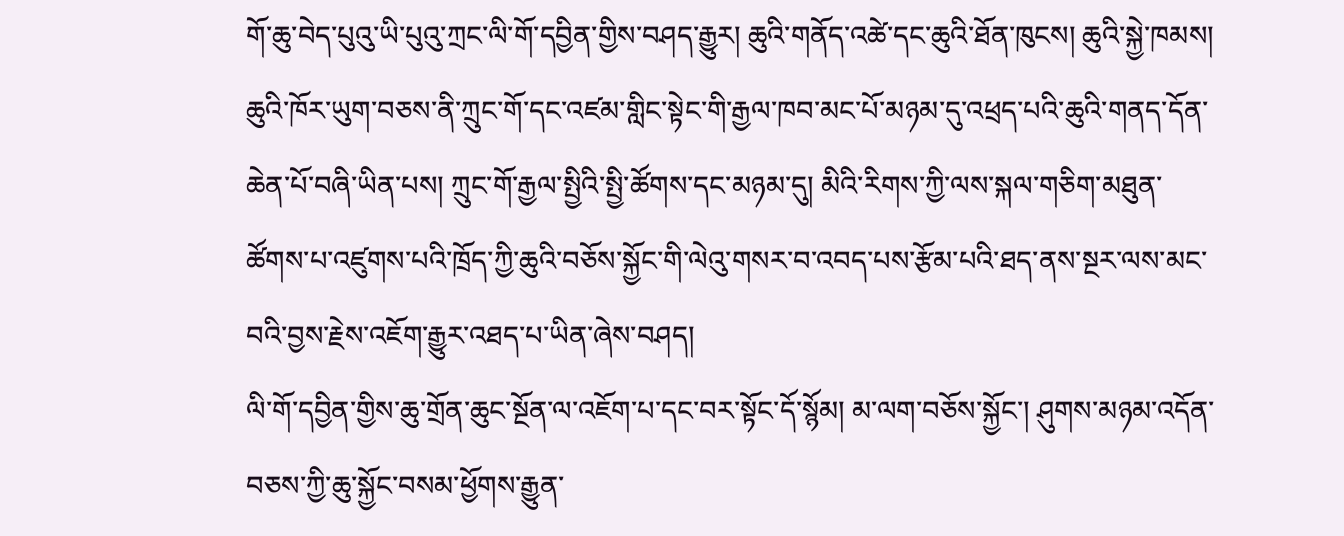གོ་ཆུ་བེད་པུའུ་ཡི་པུའུ་ཀྲང་ལི་གོ་དབྱིན་གྱིས་བཤད་རྒྱུར། ཆུའི་གནོད་འཚེ་དང་ཆུའི་ཐོན་ཁུངས། ཆུའི་སྐྱེ་ཁམས། ཆུའི་ཁོར་ཡུག་བཅས་ནི་ཀྲུང་གོ་དང་འཛམ་གླིང་སྟེང་གི་རྒྱལ་ཁབ་མང་པོ་མཉམ་དུ་འཕྲད་པའི་ཆུའི་གནད་དོན་ཆེན་པོ་བཞི་ཡིན་པས། ཀྲུང་གོ་རྒྱལ་སྤྱིའི་སྤྱི་ཚོགས་དང་མཉམ་དུ། མིའི་རིགས་ཀྱི་ལས་སྐལ་གཅིག་མཐུན་ཚོགས་པ་འཛུགས་པའི་ཁྲོད་ཀྱི་ཆུའི་བཅོས་སྐྱོང་གི་ལེའུ་གསར་བ་འབད་པས་རྩོམ་པའི་ཐད་ནས་སྔར་ལས་མང་བའི་བྱས་རྗེས་འཇོག་རྒྱུར་འཐད་པ་ཡིན་ཞེས་བཤད།
ལི་གོ་དབྱིན་གྱིས་ཆུ་གྲོན་ཆུང་སྔོན་ལ་འཇོག་པ་དང་བར་སྟོང་དོ་སྙོམ། མ་ལག་བཅོས་སྐྱོང་། ཤུགས་མཉམ་འདོན་བཅས་ཀྱི་ཆུ་སྐྱོང་བསམ་ཕྱོགས་རྒྱུན་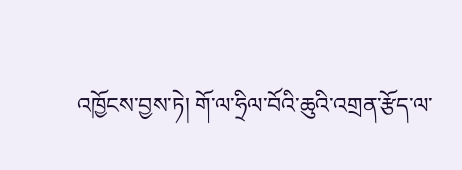འཁྱོངས་བྱས་ཏེ། གོ་ལ་ཧྲིལ་བོའི་ཆུའི་འགྲན་རྩོད་ལ་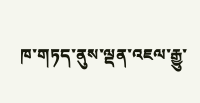ཁ་གཏད་ནུས་ལྡན་འཇལ་རྒྱུ་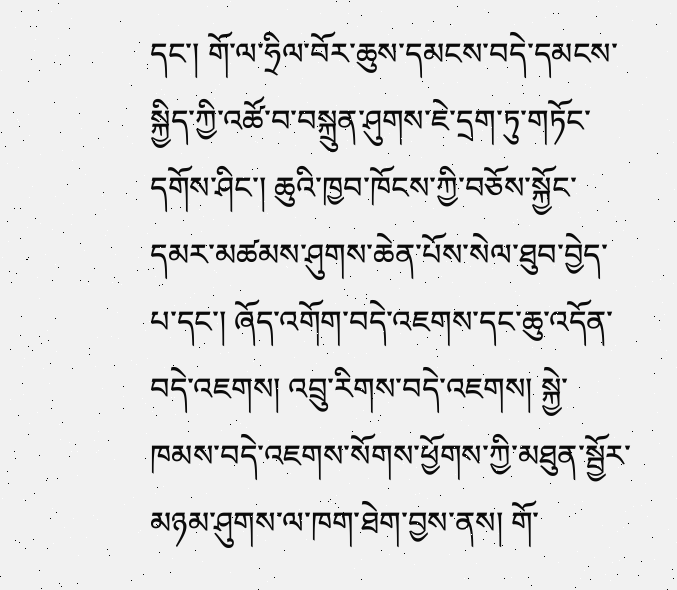དང་། གོ་ལ་ཧྲིལ་བོར་ཆུས་དམངས་བདེ་དམངས་སྐྱིད་ཀྱི་འཚོ་བ་བསྐྲུན་ཤུགས་ཇེ་དྲག་ཏུ་གཏོང་དགོས་ཤིང་། ཆུའི་ཁྱབ་ཁོངས་ཀྱི་བཅོས་སྐྱོང་དམར་མཚམས་ཤུགས་ཆེན་པོས་སེལ་ཐུབ་བྱེད་པ་དང་། ཞོད་འགོག་བདེ་འཇགས་དང་ཆུ་འདོན་བདེ་འཇགས། འབྲུ་རིགས་བདེ་འཇགས། སྐྱེ་ཁམས་བདེ་འཇགས་སོགས་ཕྱོགས་ཀྱི་མཐུན་སྦྱོར་མཉམ་ཤུགས་ལ་ཁག་ཐེག་བྱས་ནས། གོ་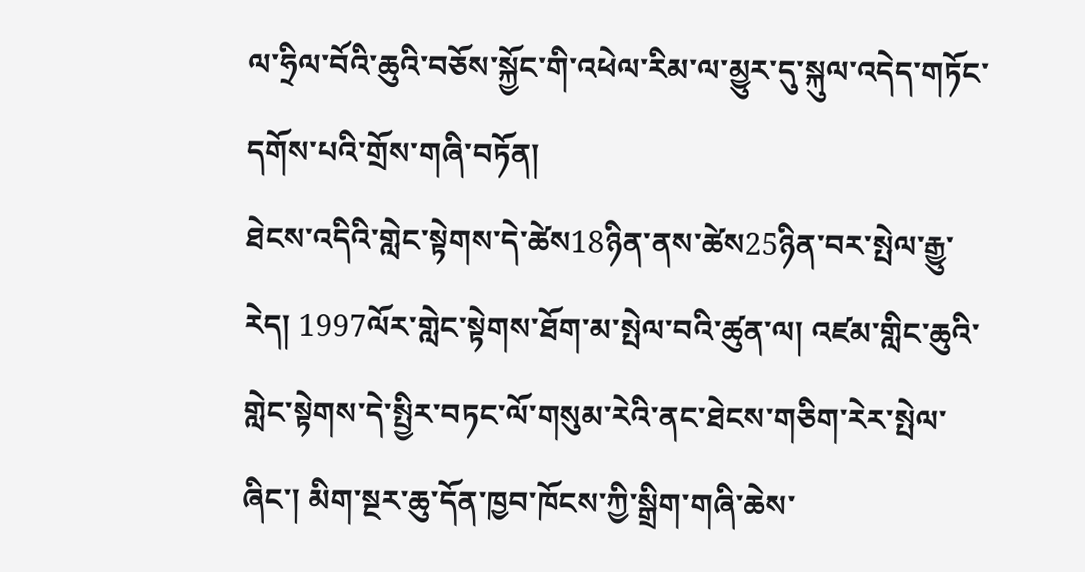ལ་ཧྲིལ་བོའི་ཆུའི་བཅོས་སྐྱོང་གི་འཕེལ་རིམ་ལ་མྱུར་དུ་སྐུལ་འདེད་གཏོང་དགོས་པའི་གྲོས་གཞི་བཏོན།
ཐེངས་འདིའི་གླེང་སྟེགས་དེ་ཚེས18ཉིན་ནས་ཚེས25ཉིན་བར་སྤེལ་རྒྱུ་རེད། 1997ལོར་གླེང་སྟེགས་ཐོག་མ་སྤེལ་བའི་ཚུན་ལ། འཛམ་གླིང་ཆུའི་གླེང་སྟེགས་དེ་སྤྱིར་བཏང་ལོ་གསུམ་རེའི་ནང་ཐེངས་གཅིག་རེར་སྤེལ་ཞིང་། མིག་སྔར་ཆུ་དོན་ཁྱབ་ཁོངས་ཀྱི་སྒྲིག་གཞི་ཆེས་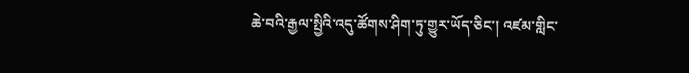ཆེ་བའི་རྒྱལ་སྤྱིའི་འདུ་ཚོགས་ཤིག་ཏུ་གྱུར་ཡོད་ཅིང་། འཛམ་གླིང་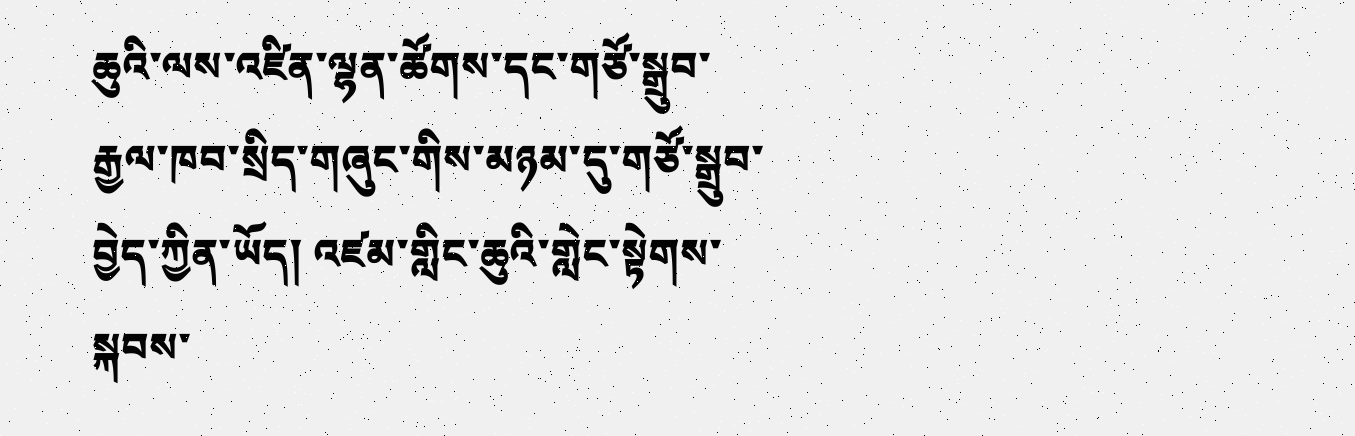ཆུའི་ལས་འཛིན་ལྷན་ཚོགས་དང་གཙོ་སྒྲུབ་རྒྱལ་ཁབ་སྲིད་གཞུང་གིས་མཉམ་དུ་གཙོ་སྒྲུབ་བྱེད་ཀྱིན་ཡོད། འཛམ་གླིང་ཆུའི་གླེང་སྟེགས་སྐབས་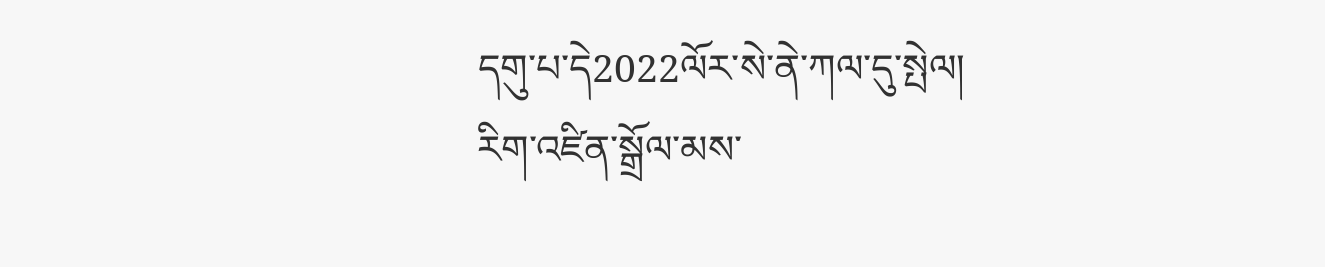དགུ་པ་དེ2022ལོར་སེ་ནེ་ཀལ་དུ་སྤེལ།
རིག་འཛིན་སྒྲོལ་མས་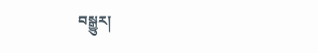བསྒྱུར།